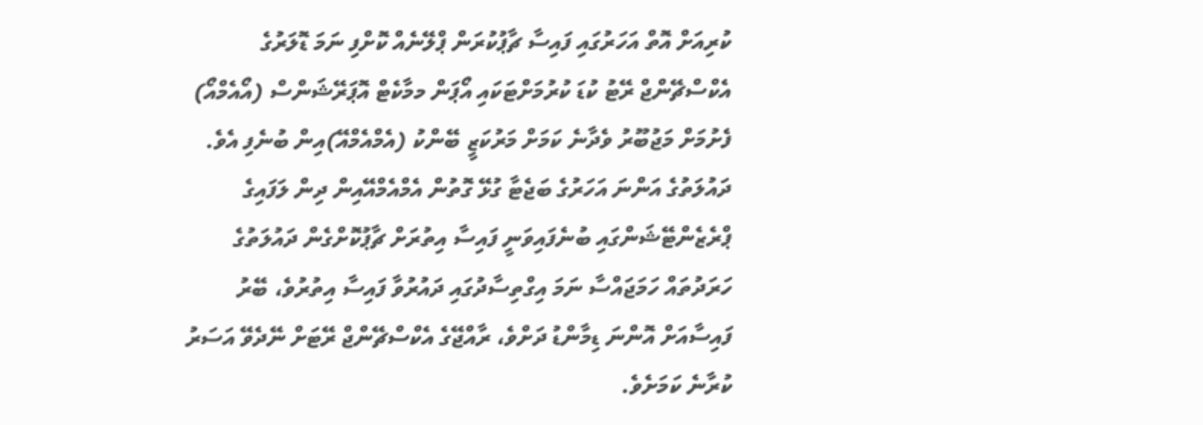ކުރިއަށް އޮތް އަހަރުގައި ފައިސާ ޗާޕުކުރަން ޕްލޭނެއް ކޮށްފި ނަމަ ޑޮލަރުގެ އެކްސްޗޭންޖް ރޭޓު ކުޑަ ކުރުމަށްޓަކައި އޯޕަން މމާކެޓް އޮޕަރޭޝަންސް (އޯއެމްއޯ) ފެށުމަށް މަޖުބޫރު ވެދާނެ ކަމަށް މަރުކަޒީ ބޭންކު (އެމްއެމްއޭ)އިން ބުނެފި އެވެ.
ދައުލަތުގެ އަންނަ އަހަރުގެ ބަޖެޓާ ގުޅޭ ގޮތުން އެމްއެމްއޭއިން ދިން ލަފައިގެ ޕްރެޒެންޓޭޝަންގައި ބުނެފައިވަނީ ފައިސާ އިތުރަށް ޗާޕުކޮށްގެން ދައުލަތުގެ ހަރަދުތައް ހަމަޖައްސާ ނަމަ އިގްތިސާދުގައި ދައުރުވާ ފައިސާ އިތުރުވެ، ބޭރު ފައިސާއަށް އޮންނަ ޑިމާންޑު ދަށްވެ، ރާއްޖޭގެ އެކްސްޗޭންޖް ރޭޓަށް ނޭދެވޭ އަސަރު ކުރާނެ ކަމަށެވެ.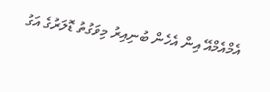އެމްއެމްއޭ އިން އެހެން ބުނިއިރު މިވަގުތު ޑޮލަރުގެ އަގު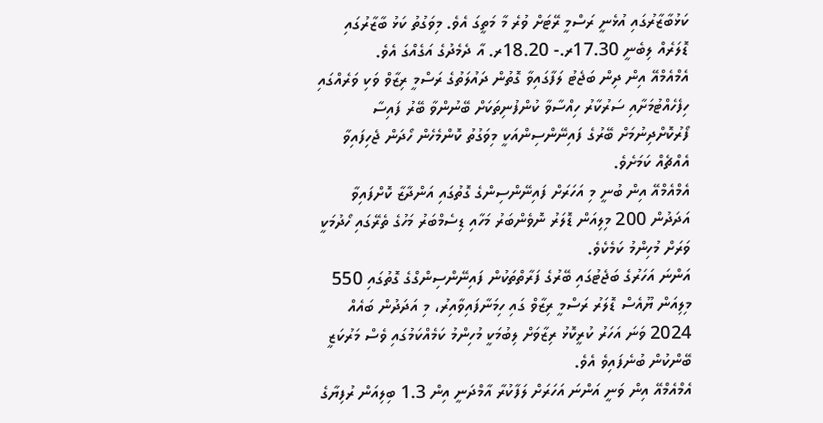ކަޅުބާޒާރުގައި އުޅެނީ ރަސްމީ ރޭޓަށް ވުރެ މާ މަތީގަ އެވެ. މިވަގުތު ކަޅު ބާޒާރުގައި ޑޮލަރެއް ލިބެނީ 17.30ރ.- 18.20ރ. އާ ދެމެދުގެ އަގެއްގަ އެވެ.
އެމްއެމްއޭ އިން ދިން ބަޖެޓު ލަފާގައިވާ ގޮތުން ދައުލަތުގެ ރަސްމީ ރިޒާވް ވަކި ވަރެއްގައި ހިފެހެއްޓުމަށާއި ސަރުކާރު ހިއްސާވާ ކުންފުނިތަކަށް ބޭނުންވާ ބޭރު ފައިސާ ފޯރުކޮށްދިނުމަށް ބޭރުގެ ފައިނޭންސިންއަކީ މިވަގުތު ކޮންމެހެން ހޯދަން ޖެހިފައިވާ އެއްޗެއް ކަމަށެވެ.
އެމްއެމްއޭ އިން ބުނީ މި އަހަރަށް ފައިނޭންސިންގެ ގޮތުގައި އަންދާޒާ ކޮށްފައިވާ އަދަދުން 200 މިލިއަން ޑޮލަރު ނޮވެންބަރު މަހާއި ޑިސެމްބަރު މަހުގެ ތެރޭގައި ހޯދުމަކީ ވަރަށް މުހިންމު ކަމެކެވެ.
އަންނަ އަހަރުގެ ބަޖެޓުގައި ބޭރުގެ ފަރާތްތަކުން ފައިނޭންސިންގްގެ ގޮތުގައި 550 މިލިއަން ޔޫއެސް ޑޮލަރު ރަސްމީ ރިޒާވް ގައި ހިމަނާފައިވާއިރު، މި އަދަދުން ބައެއް 2024 ވަނަ އަހަރު ކުރީކޮޅު ރިޒާވަށް ލިބުމަކީ މުހިންމު ކަމެއްކަމުގައި ވެސް މަރުކަޒީ ބޭންކުން ބުނެފައިވެ އެވެ.
އެމްއެމްއޭ އިން ވަނީ އަންނަ އަހަރަށް ލަފާކުރާ އާމްދަނީ އިން 1.3 ބިލިއަން ރުފިޔާގެ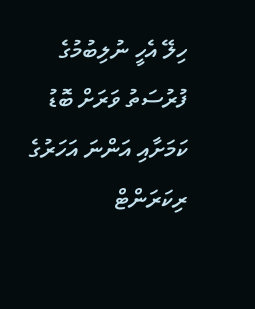ހިލޭ އެހީ ނުލިބުމުގެ ފުރުސަތު ވަރަށް ބޮޑު ކަމަށާއި އަންނަ އަހަރުގެ ރިކަރަންޓް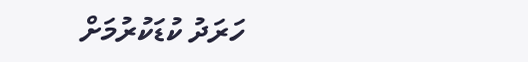ހަރަދު ކުޑަކުރުމަށް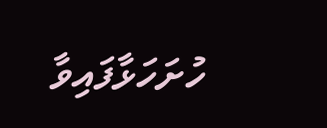ހުށަހަޅާފައިވާ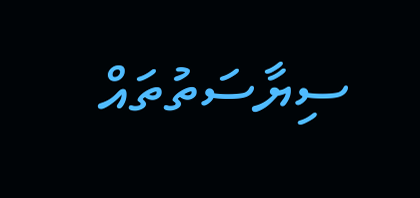ސިޔާސަތުތައް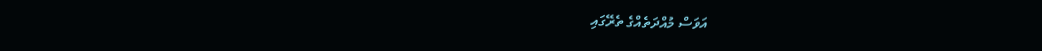އަވަސް މުއްދަތެއްގެ ތެރޭގައި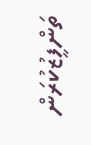ތަންފީޒުކުރަން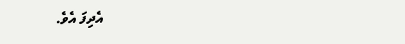އެދިފަ އެވެ.